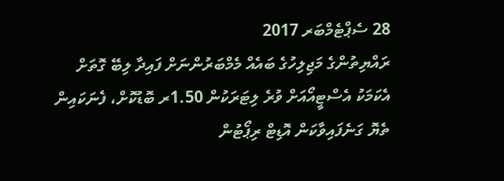28 ސެޕްޓެމްބަރ 2017
ރައްޔިތުންގެ މަޖިލިހުގެ ބައެއް މެމްބަރުންނަށް ފައިދާ ލިބޭ ގޮތަށް އެކަމަކު އެސްޓީއޯއަށް ވުރެ ލިޓަރަކުން 1.50ރ ބޮޑުކޮށް، ފެނަކައިން ތެޔޮ ގަނެފައިވާކަން އޮޑިޓް ރިޕޯޓުން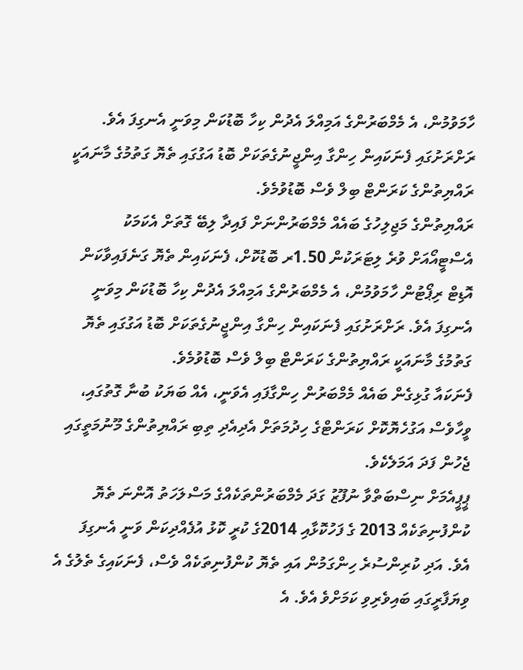ހާމަވުމުން، އެ މެމްބަރުންގެ އަމިއްލަ އެދުން ކިހާ ބޮޑުކަން މިވަނީ އެނގިފަ އެވެ. ރަށްރަށުގައި ފެނަކައިން ހިންގާ އިންޖީނުގެތަކަށް ބޮޑު އަގުގައި ތެޔޮ ގަތުމުގެ މާނައަކީ ރައްޔިތުންގެ ކަރަންޓް ބިލް ވެސް ބޮޑުވުމެވެ.
ރައްޔިތުންގެ މަޖިލިހުގެ ބައެއް މެމްބަރުންނަށް ފައިދާ ލިބޭ ގޮތަށް އެކަމަކު އެސްޓީއޯއަށް ވުރެ ލިޓަރަކުން 1.50ރ ބޮޑުކޮށް، ފެނަކައިން ތެޔޮ ގަނެފައިވާކަން އޮޑިޓް ރިޕޯޓުން ހާމަވުމުން، އެ މެމްބަރުންގެ އަމިއްލަ އެދުން ކިހާ ބޮޑުކަން މިވަނީ އެނގިފަ އެވެ. ރަށްރަށުގައި ފެނަކައިން ހިންގާ އިންޖީނުގެތަކަށް ބޮޑު އަގުގައި ތެޔޮ ގަތުމުގެ މާނައަކީ ރައްޔިތުންގެ ކަރަންޓް ބިލް ވެސް ބޮޑުވުމެވެ.
ފެނަކައާ ގުޅިގެން ބައެއް މެމްބަރުން ހިންގާފައި އެވަނީ، އެއް ބަޔަކު ބުނާ ގޮތުގައި، ވީހާވެސް އަގުހެޔޮކޮށް ކަރަންޓްގެ ހިދުމަތަށް އެދިއެދި ތިބި ރައްޔިތުންގެ މޫނުމަތީގައި ޖެހުން ފަދަ އަމަލެކެވެ.
ޕީޕީއެމަށް ނިސްބަތްވާ ނުފޫޒު ގަދަ މެމްބަރުންތަކެއްގެ މަސްލަހަތު އޮންނަ ތެޔޮ ކުންފުނިތަކެއް 2013 ގެ ފަހުކޮޅާއި 2014ގެ ކުރީ ކޮޅު އުފެއްދިކަން ވަނީ އެނގިފަ އެވެ. އަދި ކުރިންސުރެ ހިންގަމުން އައި ތެޔޮ ކުންފުނިތަކެއް ވެސް، ފެނަކައިގެ ތެލުގެ އެ ވިޔަފާރީގައި ބައިވެރިވި ކަމަށްވެ އެވެ. އެ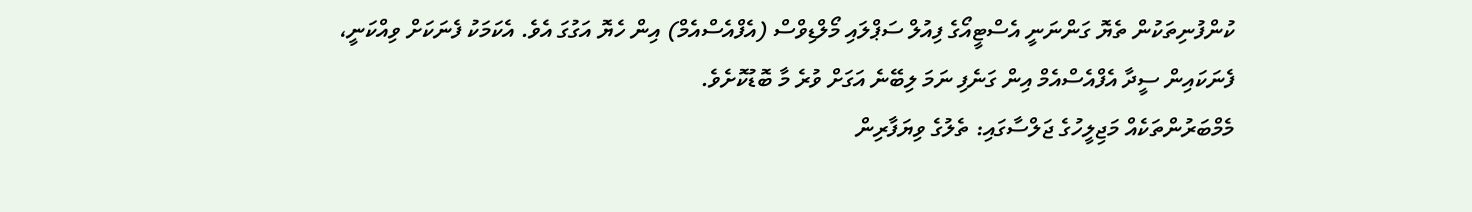ކުންފުނިތަކުން ތެޔޮ ގަންނަނީ އެސްޓީއޯގެ ފިއުލް ސަޕްލައި މޯލްޑިވްސް (އެފްއެސްއެމް) އިން ހެޔޮ އަގުގަ އެވެ. އެކަމަކު ފެނަކަށް ވިއްކަނީ، ފެނަކައިން ސީދާ އެފްއެސްއެމް އިން ގަނެފި ނަމަ ލިބޭނެ އަގަށް ވުރެ މާ ބޮޑުކޮށެވެ.
މެމްބަރުންތަކެއް މަޖިލީހުގެ ޖަލްސާގައި: ތެލުގެ ވިޔަފާރިން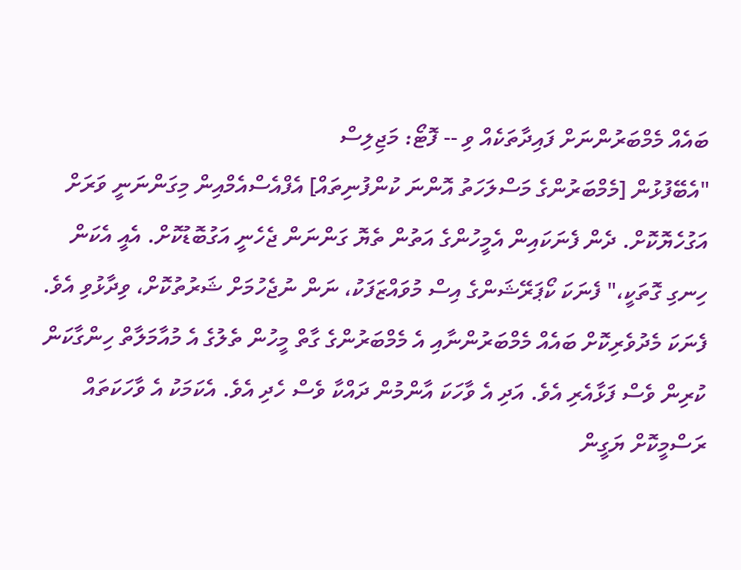ބައެއް މެމްބަރުންނަށް ފައިދާތަކެއް ވި -- ފޮޓޯ: މަޖިލިސް
"އެބޭފުޅުން [މެމްބަރުންގެ މަސްލަހަތު އޮންނަ ކުންފުނިތައް] އެފްއެސްއެމްއިން މިގަންނަނީ ވަރަށް އަގުހެޔޮކޮށް. ދެން ފެނަކައިން އެމީހުންގެ އަތުން ތެޔޮ ގަންނަން ޖެހެނީ އަގުބޮޑުކޮށް. އެއީ އެކަން ހިނގި ގޮތަކީ،" ފެނަކަ ކޯޕަރޭޝަންގެ އިސް މުވައްޒަފަކު، ނަން ނުޖެހުމަށް ޝަރުތުކޮށް، ވިދާޅުވި އެވެ.
ފެނަކަ މެދުވެރިކޮށް ބައެއް މެމްބަރުންނާއި އެ މެމްބަރުންގެ ގާތް މީހުން ތެލުގެ އެ މުއާމަލާތް ހިންގާކަން ކުރިން ވެސް ފަޅާއެރި އެވެ. އަދި އެ ވާހަކަ އާންމުން ދައްކާ ވެސް ހެދި އެވެ. އެކަމަކު އެ ވާހަކަތައް ރަސްމީކޮށް ޔަގީން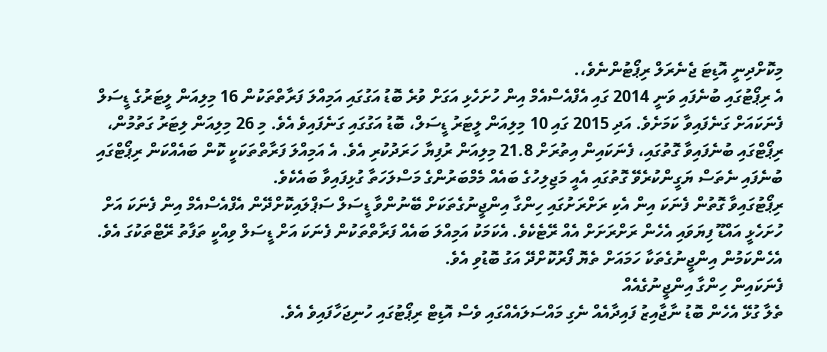މިކޮށްދިނީ އޮޑިޓަ ޖެނެރަލް ރިޕޯޓުންނެވެ،.
އެ ރިޕޯޓުގައި ބުނެފައި ވަނީ 2014 ގައި އެފްއެސްއެމް އިން ހުށަހެޅި އަގަށް ވުރެ ބޮޑު އަގުގައި އަމިއްލަ ފަރާތްތަކުން 16 މިލިއަން ލީޓަރުގެ ޑީސަލް ފެނަކައަށް ގަނެފައިވާ ކަމަށެވެ. އަދި 2015 ގައި 10 މިލިއަން ލީޓަރު ޑީސަލް، ބޮޑު އަގުގައި ގަނެފައިވެ އެވެ. މި 26 މިލިއަން ލިޓަރު ގަތުމުން، ރިޕޯޓްގައި ބުނެފައިވާ ގޮތުގައި، ފެނަކައިން އިތުރަށް 21.8 މިލިއަން ރުފިޔާ ހަރަދުކުރި އެވެ. އެ އަމިއްލަ ފަރާތްތަކަކީ ކޮން ބައެއްކަން ރިޕޯޓްގައި ބުނެފައި ނެތަސް ޔަގީންކުރެވޭ ގޮތުގައި އެއީ މަޖިލިހުގެ ބައެއް މެމްބަރުންގެ މަސްލަހަތާ ގުޅިފައިވާ ބައެކެވެ.
ރިޕޯޓުގައިވާ ގޮތުން ފެނަކަ އިން އެކި ރަށްރަށުގައި ހިންގާ އިންޖީނުގެތަކަށް ބޭނުންވާ ޑީސަލް ސަޕްލައިކޮށްދޭން އެފްއެސްއެމް އިން ފެނަކަ އަށް ހުށަހެޅީ އައްޑޫ ފިޔަވައި އެހެން ރަށްރަށަށް އެއް ރޭޓެކެވެ. އެކަމަކު އަމިއްލަ ބައެއް ފަރާތްތަކުން ފެނަކަ އަށް ޑީސަލް ވިއްކީ ތަފާތު ރޭޓްތަކުގަ އެވެ. އެހެންކަމުން އިންޖީނުގެތަކާ ހަމައަށް ތެޔޮ ފޯރުކޮށްދޭ އަގު ބޮޑުވި އެވެ.
ފެނަކައިން ހިންގާ އިންޖީނުގެއެއް
ތެލާ ގުޅޭ އެހެން ބޮޑު ނާޖާއިޒު ފައިދާއެއް ނެގި މައްސަލައެއްގައި ވެސް އޮޑިޓް ރިޕޯޓުގައި ހުނިޖަހާފައިވެ އެވެ.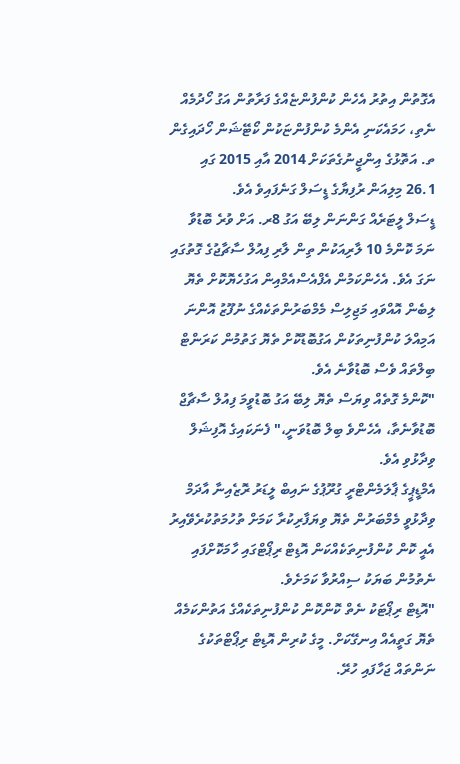އެގޮތުން އިތުރު އެހެން ކުންފުންޏެއްގެ ފަރާތުން އަގު ހޯދުމެއް ނެތި، ހަމައެކަނި އެންމެ ކުންފުންޏަކުން ކޯޓޭޝަން ހޯދައިގެން ތ. އަތޮޅުގެ އިންޖީނުގެތަކަށް 2014 އާއި 2015 ގައި 26.1 މިލިއަން ރުފިޔާގެ ޑީސަލް ގަނެފައިވެ އެވެ.
ޑީސަލް ލީޓަރެއް ގަންނަން ލިބޭ އަގު 8ރ. އަށް ވުރެ ބޮޑުވާ ނަމަ ކޮންމެ 10 ލާރިއަކުން ތިން ލާރި ފިއުލް ސާޗާޖުގެ ގޮތުގައި ނަގަ އެވެ. އެހެންކަމުން އެފްއެސްއެމްއިން އަގުހެޔޮކޮށް ތެޔޮ ލިބެން އޮއްވައި މަޖިލިސް މެމްބަރުންތަކެއްގެ ނުފޫޒު އޮންނަ އަމިއްލަ ކުންފުނިތަކުން އަގުބޮޑުކޮށް ތެޔޮ ގަތުމުން ކަރަންޓް ބިލްތައް ވެސް ބޮޑުވާނެ އެވެ.
"ކޮންމެ ގޮތެއް ވިޔަސް ތެޔޮ ލިބޭ އަގު ބޮޑުވީމަ ފިއުލް ސާޗާޖް ބޮޑުވާނެތާ، އެހެންވެ ބިލް ބޮޑުވަނީ،" ފެނަކައިގެ އޮފިޝަލް ވިދާޅުވި އެވެ.
އެމްޑީޕީގެ ޕާލަމެންޓްރީ ގުރޫޕުގެ ނައިބް ލީޑަރު ރޮޒެއިނާ އާދަމް ވިދާޅުވީ މެމްބަރުން ތެޔޮ ވިޔަފާރިކުރާ ކަމަށް ތުހުމަތުކުރެވޭއިރު އެއީ ކޮން ކުންފުނިތަކެއްކަން އޮޑިޓް ރިޕޯޓްގައި ހާމަކޮށްފައި ނެތުމުން ބަޔަކު ސިއްރުވާ ކަމަށެވެ.
"އޮޑިޓް ރިޕޯޓަކު ނެތް ކޮންކޮން ކުންފުނިތަކެއްގެ އަތުންކަމެއް ތެޔޮ ގަތީއެއް އިނގޭކަށް. މީގެ ކުރިން އޮޑިޓް ރިޕޯޓްތަކުގެ ނަންތައް ޖަހާފައި ހުރޭ.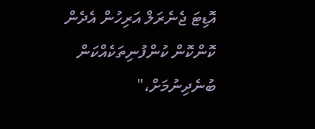އޮޑިޓަ ޖެނެރަލް އަރިހުން އެދެން ކޮންކޮން ކުންފުނިތަކެއްކަން ބުނެދިނުމަށް،"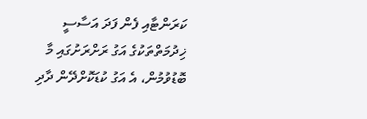ކަރަންޓާއި ފެން ފަދަ އަސާސީ ޚިދުމަތްތަކުގެ އަގު ރަށްރަށުގައި މާ ބޮޑުވުމުން، އެ އަގު ކުޑަކޮށްދޭން ދާދި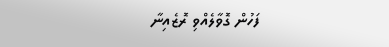ފަހުން ގޮވާލެއްވި ރޮޒެއިނާ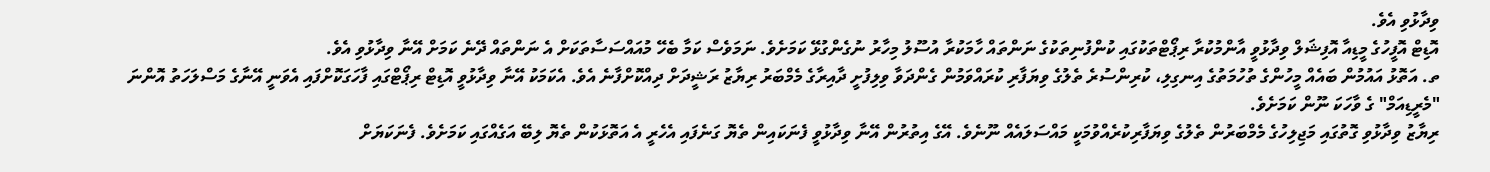ވިދާޅުވި އެވެ.
އޮޑިޓް އޮފީހުގެ މީޑިއާ އޮފިޝަލް ވިދާޅުވީ އާންމުކުރާ ރިޕޯޓްތަކުގައި ކުންފުނިތަކުގެ ނަންތައް ހާމަކުރާ އުސޫލު މިހާރު ނުގެންގުޅޭ ކަމަށެވެ. ނަމަވެސް ކަމާ ބެހޭ މުއައްސަސާތަކަށް އެ ނަންތައް ދޭނެ ކަމަށް އޭނާ ވިދާޅުވި އެވެ.
ތ. އަތޮޅު އައުމުން ބައެއް މީހުންގެ ތުހުމަތުގެ އިނގިލި، ކުރިންސުރެ ތެލުގެ ވިޔަފާރި ކުރައްވަމުން ގެންދަވާ ވިލިފުށީ ދާއިރާގެ މެމްބަރު ރިޔާޒު ރަޝީދަށް ދިއްކޮށްފާނެ އެވެ. އެކަމަކު އޭނާ ވިދާޅުވީ އޮޑިޓް ރިޕޯޓްގައި ފާހަގަކޮށްފައި އެވަނީ އޭނާގެ މަސްލަހަތު އޮންނަ "މެރީޑިއަމް" ގެ ވާހަކަ ނޫން ކަމަށެވެ.
ރިޔާޒު ވިދާޅުވި ގޮތުގައި މަޖިލިހުގެ މެމްބަރުން ތެލުގެ ވިޔަފާރިކުރެއްވުމަކީ މައްސަލައެއް ނޫނެވެ. އޭގެ އިތުރުން އޭނާ ވިދާޅުވީ ފެނަކައިން ތެޔޮ ގަނެފައި އެހެރީ އެ އަތޮޅަކުން ތެޔޮ ލިބޭ އަގެއްގައި ކަމަށެވެ. ފެނަކަޔަށް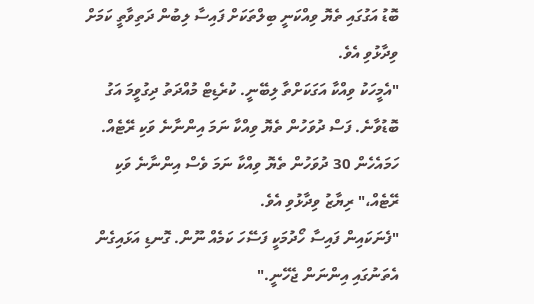ބޮޑު އަގުގައި ތެޔޮ ވިއްކަނީ ބިލްތަކަށް ފައިސާ ލިބުން ދަތިވާތީ ކަމަށް ވިދާޅުވި އެވެ.
"އެމީހަކު ވިއްކާ އަގަކަށްތާ ލިބޭނީ. ކުރެޑިޓް މުއްދަތު ދިގުވީމަ އަގު ބޮޑުވާނެ. ފަސް ދުވަހުން ތެޔޮ ވިއްކާ ނަމަ އިންނާނެ ވަކި ރޭޓެއް. ހަމައެހެން 30 ދުވަހުން ތެޔޮ ވިއްކާ ނަމަ ވެސް އިންނާނެ ވަކި ރޭޓެއް،" ރިޔާޒު ވިދާޅުވި އެވެ.
"ފެނަކައިން ފައިސާ ހޯދުމަކީ ފަސޭހަ ކަމެއް ނޫން. ގޮނޑި އަޅައިގެން އެތަނުގައި އިންނަން ޖެހޭނީ."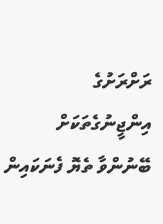ރަށްރަށުގެ އިންޖީނުގެތަކަށް ބޭނުންވާ ތެޔޮ ފެނަކައިން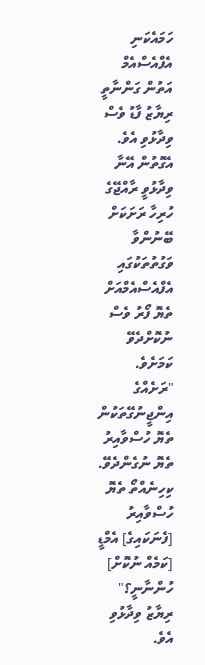ހަމައެކަނި އެފްއެސްއެމް އަތުން ގަންނާތީ ރިޔާޒު ފާޑު ވެސް ވިދާޅުވި އެވެ. އެގޮތުން އޭނާ ވިދާޅުވީ ރާއްޖޭގެ ހުރިހާ ރަށަކަށް ބޭނުންވާ ވަގުތުތަކުގައި އެފްއެސްއެމްއަށް ތެޔޮ ފޯރު ވެސް ނުކޮށްދެވޭ ކަމަށެވެ.
"ރަށެއްގެ އިންޖީނުގޭތަކުން ތެޔޮ ހުސްވާއިރު ތެޔޮ ނުގެންދެވޭ. ކިހިނެއްތޯ ތެޔޮ ހުސްވާއިރު [ފެނަކައިގެ] އެމްޑީ [ކަމެއް ނުކޮށް] ހުންނާނީ؟" ރިޔާޒު ވިދާޅުވި އެވެ.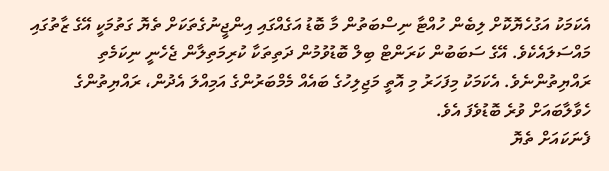އެކަމަކު އަގުހެޔޮކޮށް ލިބެން ހުއްޓާ ނިސްބަތުން މާ ބޮޑު އަގެއްގައި އިންޖީނުގެތަކަށް ތެޔޮ ގަތުމަކީ އޭގެ ޒާތުގައި މައްސަލައެކެވެ. އޭގެ ސަބަބުން ކަރަންޓް ބިލް ބޮޑުވުމުން ދަތިތަކާ ކުރިމަތިލާން ޖެހެނީ ނިކަމެތި ރައްޔިތުންނެވެ. އެކަމަކު މިފަހަރު މި އޮތީ މަޖިލިހުގެ ބައެއް މެމްބަރުންގެ އަމިއްލަ އެދުން، ރައްޔިތުންގެ ހެވާލާބައަށް ވުރެ ބޮޑުވެފަ އެވެ.
ފެނަކައަށް ތެޔޮ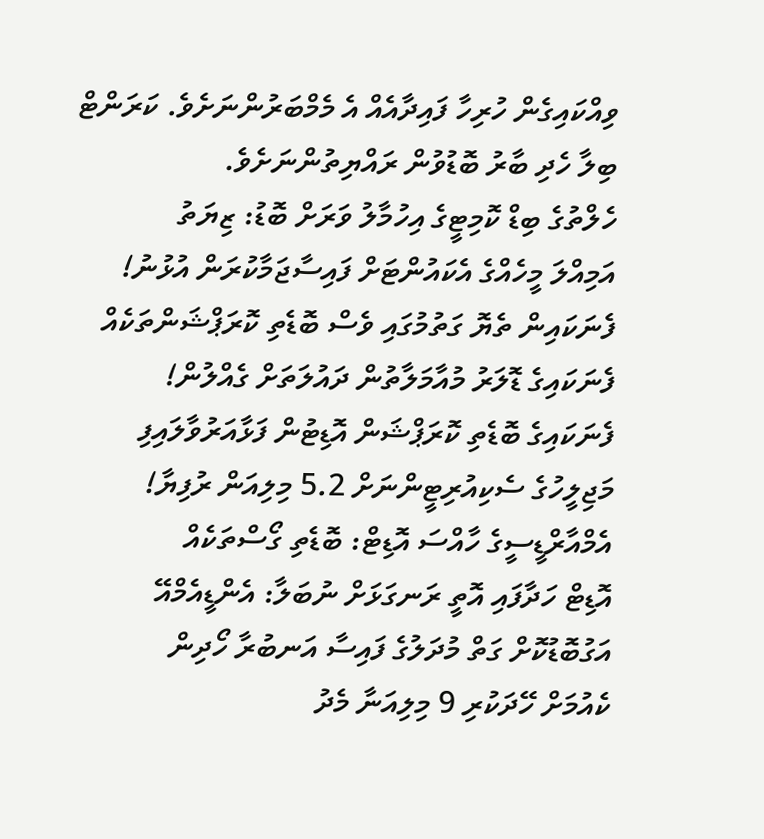ވިއްކައިގެން ހުރިހާ ފައިދާއެއް އެ މެމްބަރުންނަށެވެ. ކަރަންޓް ބިލާ ހެދި ބާރު ބޮޑުވުން ރައްޔިތުންނަށެވެ.
ހެލްތުގެ ބިޑް ކޮމިޓީގެ އިހުމާލު ވަރަށް ބޮޑު: ޒިޔަތު
އަމިއްލަ މީހެއްގެ އެކައުންޓަށް ފައިސާޖަމާކުރަން އުޅުނު!
ފެނަކައިން ތެޔޮ ގަތުމުގައި ވެސް ބޮޑެތި ކޮރަޕްޝަންތަކެއް
ފެނަކައިގެ ޑޮލަރު މުއާމަލާތުން ދައުލަތަށް ގެއްލުން!
ފެނަކައިގެ ބޮޑެތި ކޮރަޕްޝަން އޮޑިޓުން ފަޅާއަރުވާލައިފި
މަޖިލީހުގެ ސެކިއުރިޓީންނަށް 5.2 މިލިއަން ރުފިޔާ!
އެމްއާރްޑީސީގެ ހާއްސަ އޮޑިޓް: ބޮޑެތި ގޯސްތަކެއް
އޮޑިޓް ހަދާފައި އޮތީ ރަނގަޅަށް ނުބަލާ: އެންޑީއެމްއޭ
އަގުބޮޑުކޮށް ގަތް މުދަލުގެ ފައިސާ އަނބުރާ ހޯދިން
ކެއުމަށް ހޭދަކުރި 9 މިލިއަނާ މެދު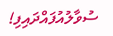ސުވާލުއުފައްދައިފި!